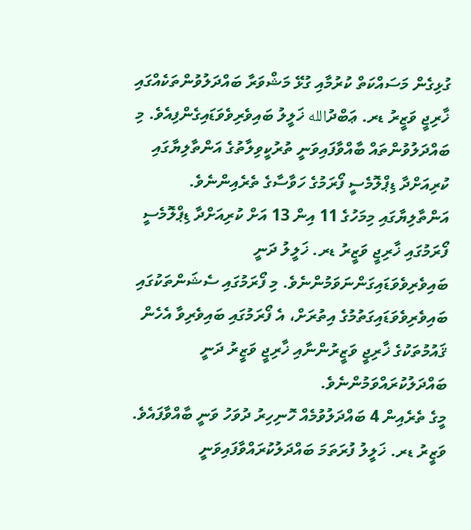ގުޅިގެން މަސައްކަތް ކުރުމާއި ގުޅޭ މަޝްވަރާ ބައްދަލުވުންތަކެއްގައި ޚާރިޖީ ވަޒީރު ޑރ. ޢަބްދުالله ޚަލީލު ބައިވެރިވެވަޑައިގެންފިއެވެ. މި ބައްދަލުވުންތައް ބާއްވާފައިވަނީ ތުރުކީވިލާތުގެ އަންތާލިޔާގައި ކުރިއަށްދާ ޑިޕްލޮމެސީ ފޯރަމުގެ ހަވާސާގެ ތެރެއިންނެވެ.
އަންތާލިޔާގައި މިމަހުގެ 11 އިން 13 އަށް ކުރިއަށްދާ ޑިޕްލޮމެސީ ފޯރަމުގައި ޚާރިޖީ ވަޒީރު ޑރ. ޚަލީލު ދަނީ ބައިވެރިވެވަޑައިގަންނަވަމުންނެވެ. މި ފޯރަމުގައި ސެޝަންތަކުގައި ބައިވެރިވެވަޑައިގަތުމުގެ އިތުރަށް، އެ ފޯރަމުގައި ބައިވެރިވާ އެހެން ޤައުމުތަކުގެ ޚާރިޖީ ވަޒީރުންނާއި ޚާރިޖީ ވަޒީރު ދަނީ ބައްދަލުކުރައްވަމުންނެވެ.
މީގެ ތެރެއިން 4 ބައްދަލުވުމެއް ހޮނިހިރު ދުވަހު ވަނީ ބާއްވާފައެވެ. ވަޒީރު ޑރ. ޚަލީލު ފުރަތަމަ ބައްދަލުކުރައްވާފައިވަނީ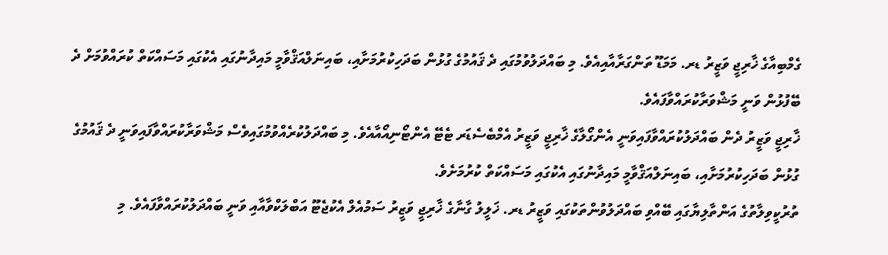ގެމްބިއާގެ ޚާރިޖީ ވަޒީރު ޑރ. މަމަޑޫ ތަންގަރާއާއިއެވެ. މި ބައްދަލުވުމުގައި ދެ ޤައުމުގެ ގުޅުން ބަދަހިކުރުމަށާއި، ބައިނަލްއަޤްވާމީ މައިދާނުގައި އެކުގައި މަސައްކަތް ކުރައްވުމަށް ދެ ބޭފުޅުން ވަނީ މަޝްވަރާކުރައްވާފައެވެ.
ޚާރިޖީ ވަޒީރު ދެން ބައްދަލުކުރައްވާފައިވަނީ އެންގޯލާގެ ޚާރިޖީ ވަޒީރު އެމްބެސެޑަރ ޓެޓޭ އެންޓޯނިއޯއާއެވެ. މި ބައްދަލުކުރެއްވުމުގައިވެސް މަޝްވަރާކުރައްވާފައިވަނީ ދެ ޤައުމުގެ ގުޅުން ބަދަހިކުރުމަށާއި، ބައިނަލްއަޤްވާމީ މައިދާނުގައި އެކުގައި މަސައްކަތް ކުރުމަށެވެ.
ތުރުކީވިލާތުގެ އަންތާލިޔާގައި ބޭއްވި ބައްދަލުވުންތަކުގައި ވަޒީރު ޑރ. ޚަލީލު ގާނާގެ ޚާރިޖީ ވަޒީރު ސަމުއެލް އެކުޖެޓޫ އަބްލަކްވާއާއި ވަނީ ބައްދަލުކުރައްވާފައެވެ. މި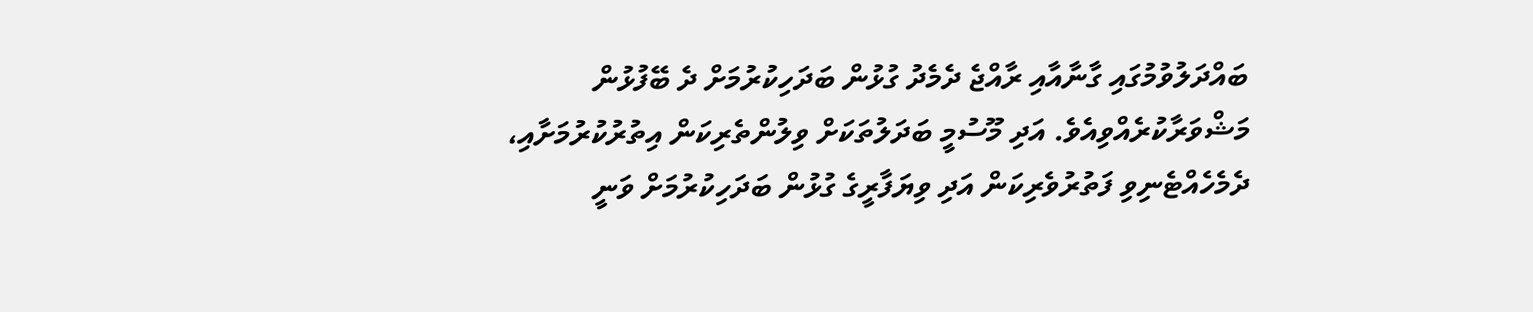ބައްދަލުވުމުގައި ގާނާއާއި ރާއްޖެ ދެމެދު ގުޅުން ބަދަހިކުރުމަށް ދެ ބޭފުޅުން މަޝްވަރާކުރެއްވިއެވެ. އަދި މޫސުމީ ބަދަލުތަކަށް ވިލުންތެރިކަން އިތުރުކުރުމަށާއި، ދެމެހެއްޓެނިވި ފަތުރުވެރިކަން އަދި ވިޔަފާރީގެ ގުޅުން ބަދަހިކުރުމަށް ވަނީ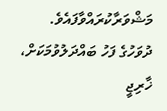މަޝްވަރާކުރައްވާފައެވެ.
ދުވަހުގެ ފަހު ބައްދަލުވުމަކަށް، ޚާރިޖީ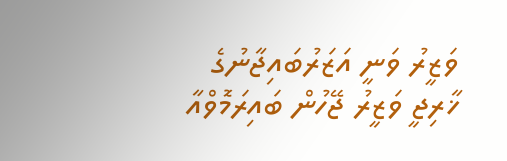ވަޒީރު ވަނީ އަޒަރުބައިޖާނުގެ ޚާރިޖީ ވަޒީރު ޖޭހުން ބައިރަމޮވްއާ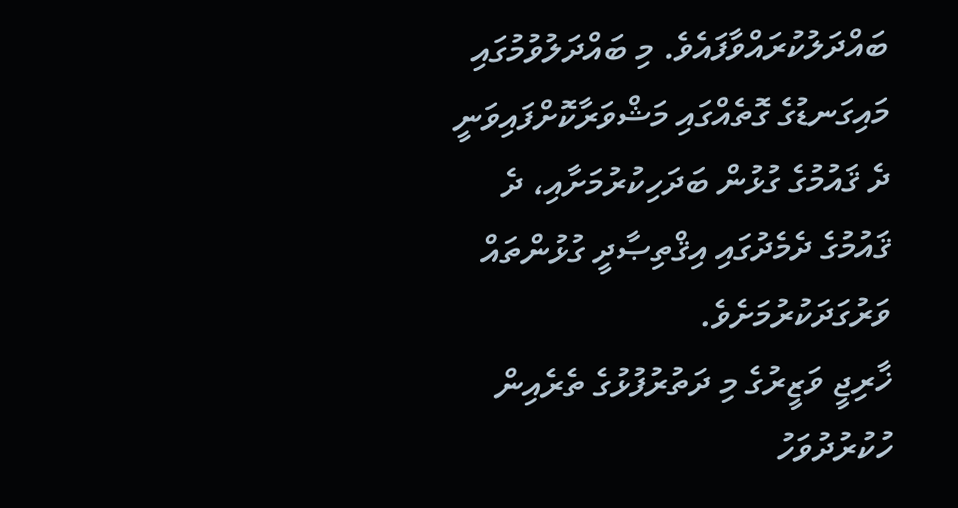ބައްދަލުކުރައްވާފައެވެ. މި ބައްދަލުވުމުގައި މައިގަނޑުގެ ގޮތެއްގައި މަޝްވަރާކޮށްފައިވަނީ ދެ ޤައުމުގެ ގުޅުން ބަދަހިކުރުމަށާއި، ދެ ޤައުމުގެ ދެމެދުގައި އިޤްތިޞާދީ ގުޅުންތައް ވަރުގަދަކުރުމަށެވެ.
ޚާރިޖީ ވަޒީރުގެ މި ދަތުރުފުޅުގެ ތެރެއިން ހުކުރުދުވަހު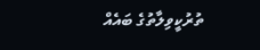ތުރުކީވިލާތުގެ ބައެއް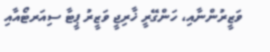ވަޒީރުންނާއި، ހަންގޭރީ ޚާރިޖީ ވަޒީރު ޕީޓާ ސިއަރޓޯއާއި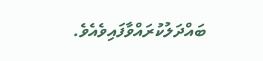ބައްދަލުކުރައްވާފައިވެއެވެ.